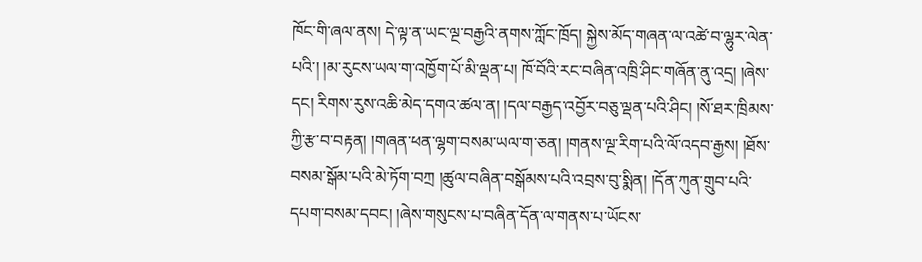ཁོང་གི་ཞལ་ནས། དེ་ལྟ་ན་ཡང་ལྔ་བརྒྱའི་ནགས་ཀློང་ཁྲོད། སྐྱེས་མོད་གཞན་ལ་འཚེ་བ་ལྷུར་ལེན་པའི་། །མ་རུངས་ཡལ་ག་འཁྱོག་པོ་མི་ལྡན་པ། ཁོ་བོའི་རང་བཞིན་འཁྲི་ཤིང་གཞོན་ནུ་འདྲ། །ཞེས་དང། རིགས་རུས་འཆི་མེད་དགའ་ཚལ་ན། །དལ་བརྒྱད་འབྱོར་བཅུ་ལྡན་པའི་ཤིང། །སོ་ཐར་ཁྲིམས་ཀྱི་རྩ་བ་བརྟན། །གཞན་ཕན་ལྷག་བསམ་ཡལ་ག་ཅན། །གནས་ལྔ་རིག་པའི་ལོ་འདབ་རྒྱས། །ཐོས་བསམ་སྒོམ་པའི་མེ་ཏོག་བཀྲ །ཚུལ་བཞིན་བསྒོམས་པའི་འབྲས་བུ་སྨིན། །དོན་ཀུན་གྲུབ་པའི་དཔག་བསམ་དབང། །ཞེས་གསུངས་པ་བཞིན་དོན་ལ་གནས་པ་ཡོངས་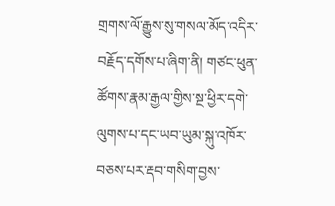གྲགས་ལོ་རྒྱུས་སུ་གསལ་མོད་འདིར་བརྗོད་དགོས་པ་ཞིག་ནི། གཙང་ཕུན་ཚོགས་རྣམ་རྒྱལ་གྱིས་སྔ་ཕྱིར་དགེ་ལུགས་པ་དང་ཡབ་ཡུམ་སྐུ་འཁོར་བཅས་པར་རྡབ་གསིག་བྱས་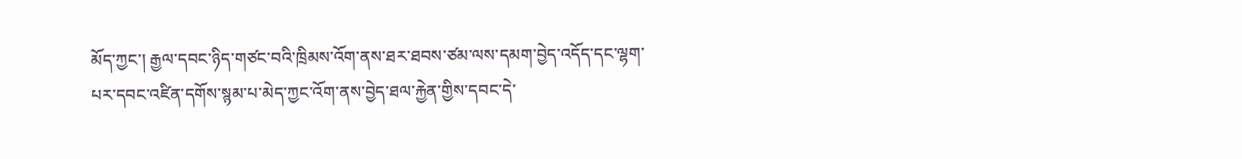མོད་ཀྱང་། རྒྱལ་དབང་ཉིད་གཙང་བའི་ཁྲིམས་འོག་ནས་ཐར་ཐབས་ཙམ་ལས་དམག་བྱེད་འདོད་དང་ལྷག་པར་དབང་འཛིན་དགོས་སྙམ་པ་མེད་ཀྱང་འོག་ནས་བྱེད་ཐལ་རྐྱེན་གྱིས་དབང་དེ་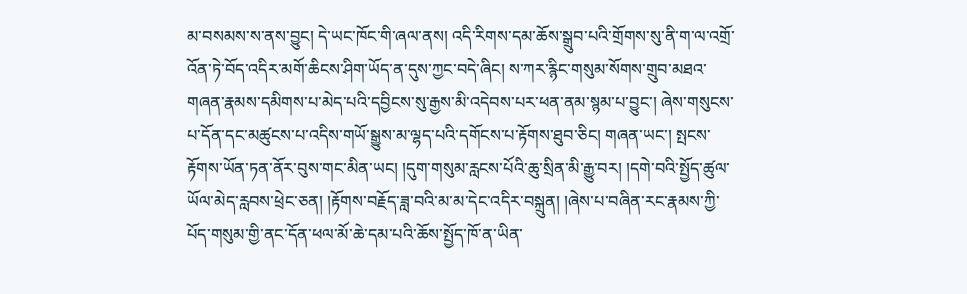མ་བསམས་ས་ནས་བྱུང། དེ་ཡང་ཁོང་གི་ཞལ་ནས། འདི་རིགས་དམ་ཆོས་སྒྲུབ་པའི་གྲོགས་སུ་ནི་ག་ལ་འགྲོ་འོན་ཏེ་བོད་འདིར་མགོ་ཆིངས་ཤིག་ཡོད་ན་དུས་ཀྱང་བདེ་ཞིང། ས་ཀར་རྙིང་གསུམ་སོགས་གྲུབ་མཐའ་གཞན་རྣམས་དམིགས་པ་མེད་པའི་དབྱིངས་སུ་རྒྱས་མི་འདེབས་པར་ཕན་ནམ་སྙམ་པ་བྱུང་། ཞེས་གསུངས་པ་དོན་དང་མཚུངས་པ་འདིས་གཡོ་སྒྱུས་མ་ལྷད་པའི་དགོངས་པ་རྟོགས་ཐུབ་ཅིང། གཞན་ཡང་། སྤངས་རྟོགས་ཡོན་ཏན་ནོར་བུས་གང་མིན་ཡང། །དུག་གསུམ་རླངས་པོའི་ཆུ་སྲིན་མི་རྒྱུ་བར། །དགེ་བའི་སྤྱོད་ཚུལ་ཡོལ་མེད་རླབས་ཕྲེང་ཅན། །རྟོགས་བརྗོད་ཟླ་བའི་མ་མ་དེང་འདིར་བསྐྲུན། །ཞེས་པ་བཞིན་རང་རྣམས་ཀྱི་པོད་གསུམ་གྱི་ནང་དོན་ཕལ་མོ་ཆེ་དམ་པའི་ཆོས་སྤྱོད་ཁོ་ན་ཡིན་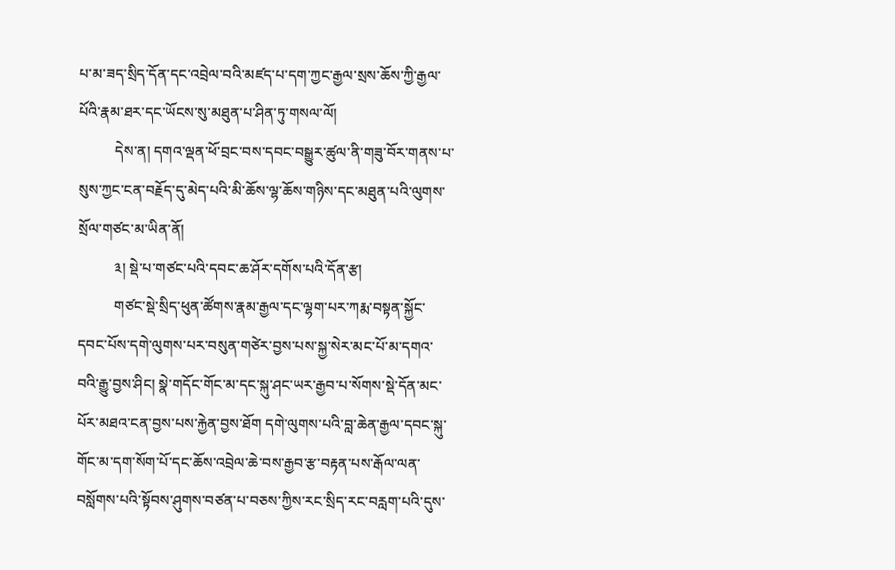པ་མ་ཟད་སྲིད་དོན་དང་འབྲེལ་བའི་མཛད་པ་དག་ཀྱང་རྒྱལ་སྲས་ཆོས་ཀྱི་རྒྱལ་པོའི་རྣམ་ཐར་དང་ཡོངས་སུ་མཐུན་པ་ཤིན་ཏུ་གསལ་ལོ།
          དེས་ན། དགའ་ལྡན་ཕོ་བྲང་བས་དབང་བསྒྱུར་ཚུལ་ནི་གཟུ་བོར་གནས་པ་སུས་ཀྱང་ངན་བརྗོད་དུ་མེད་པའི་མི་ཆོས་ལྷ་ཆོས་གཉིས་དང་མཐུན་པའི་ལུགས་སྲོལ་གཙང་མ་ཡིན་ནོ།
          ༣། སྡེ་པ་གཙང་པའི་དབང་ཆ་ཤོར་དགོས་པའི་དོན་རྩ།
          གཙང་སྡེ་སྲིད་ཕུན་ཚོགས་རྣམ་རྒྱལ་དང་ལྷག་པར་ཀརྨ་བསྟན་སྐྱོང་དབང་པོས་དགེ་ལུགས་པར་བསུན་གཙེར་བྱས་པས་སྐྱ་སེར་མང་པོ་མ་དགའ་བའི་རྒྱུ་བྱས་ཤིང། སྣེ་གདོང་གོང་མ་དང་སྐུ་ཤང་ཡར་རྒྱབ་པ་སོགས་སྡེ་དོན་མང་པོར་མཐའ་ངན་བྱས་པས་རྐྱེན་བྱས་ཐོག དགེ་ལུགས་པའི་བླ་ཆེན་རྒྱལ་དབང་སྐུ་གོང་མ་དག་སོག་པོ་དང་ཆོས་འབྲེལ་ཆེ་བས་རྒྱབ་རྩ་བརྟན་པས་རྒོལ་ལན་བསློགས་པའི་སྟོབས་ཤུགས་བཙན་པ་བཅས་ཀྱིས་རང་སྲིད་རང་བརླག་པའི་དུས་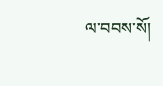ལ་བབས་སོ།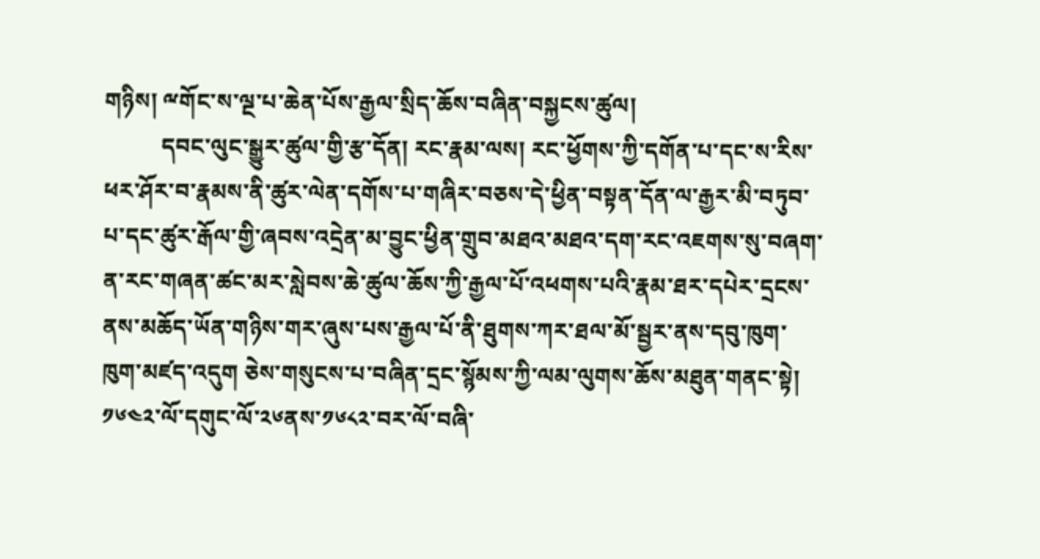གཉིས། ྋགོང་ས་ལྔ་པ་ཆེན་པོས་རྒྱལ་སྲིད་ཆོས་བཞིན་བསྐྱངས་ཚུལ།
          དབང་ལུང་སྒྱུར་ཚུལ་གྱི་རྩ་དོན། རང་རྣམ་ལས། རང་ཕྱོགས་ཀྱི་དགོན་པ་དང་ས་རིས་ཕར་ཤོར་བ་རྣམས་ནི་ཚུར་ལེན་དགོས་པ་གཞིར་བཅས་དེ་ཕྱིན་བསྟན་དོན་ལ་རྒྱར་མི་བཏུབ་པ་དང་ཚུར་རྒོལ་གྱི་ཞབས་འདྲེན་མ་བྱུང་ཕྱིན་གྲུབ་མཐའ་མཐའ་དག་རང་འཇགས་སུ་བཞག་ན་རང་གཞན་ཚང་མར་སླེབས་ཆེ་ཚུལ་ཆོས་ཀྱི་རྒྱལ་པོ་འཕགས་པའི་རྣམ་ཐར་དཔེར་དྲངས་ནས་མཆོད་ཡོན་གཉིས་གར་ཞུས་པས་རྒྱལ་པོ་ནི་ཐུགས་ཀར་ཐལ་མོ་སྦྱར་ནས་དབུ་ཁུག་ཁུག་མཛད་འདུག ཅེས་གསུངས་པ་བཞིན་དྲང་སྙོམས་ཀྱི་ལམ་ལུགས་ཆོས་མཐུན་གནང་སྟེ། ༡༦༤༢་ལོ་དགུང་ལོ་༢༦ནས་༡༦༨༢་བར་ལོ་བཞི་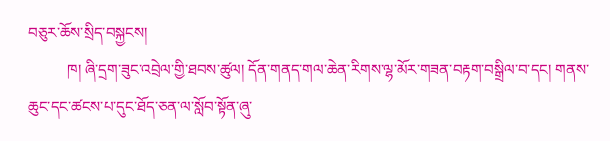བཅུར་ཆོས་སྲིད་བསྐྱངས།
          ཁ། ཞི་དྲག་ཟུང་འབྲེལ་གྱི་ཐབས་ཚུལ། དོན་གནད་གལ་ཆེན་རིགས་ལྷ་མོར་གཟན་བརྟག་བསྒྲིལ་བ་དང། གནས་ཆུང་དང་ཚངས་པ་དུང་ཐོད་ཅན་ལ་སློབ་སྟོན་ཞུ་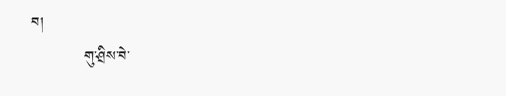བ།
          གུ་ཤྲིས་བེ་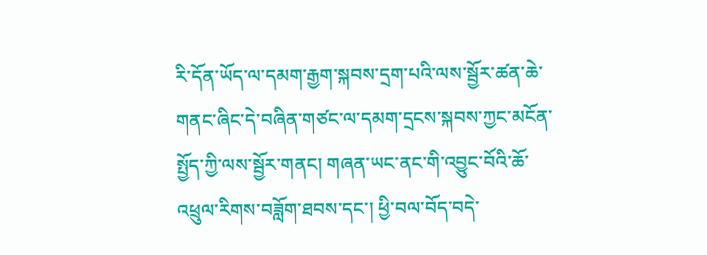རི་དོན་ཡོད་ལ་དམག་རྒྱག་སྐབས་དྲག་པའི་ལས་སྦྱོར་ཚན་ཆེ་གནང་ཞིང་དེ་བཞིན་གཙང་ལ་དམག་དྲངས་སྐབས་ཀྱང་མངོན་སྤྱོད་ཀྱི་ལས་སྦྱོར་གནང། གཞན་ཡང་ནང་གི་འབྱུང་བོའི་ཆོ་འཕྲུལ་རིགས་བཟློག་ཐབས་དང་། ཕྱི་བལ་བོད་བདེ་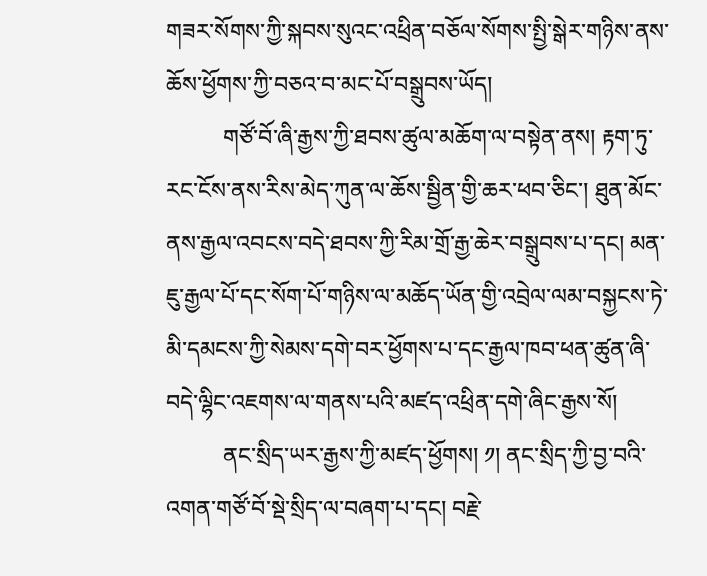གཟར་སོགས་ཀྱི་སྐབས་སུའང་འཕྲིན་བཅོལ་སོགས་སྤྱི་སྒེར་གཉིས་ནས་ཆོས་ཕྱོགས་ཀྱི་བཅའ་བ་མང་པོ་བསྒྲུབས་ཡོད།
          གཙོ་བོ་ཞི་རྒྱས་ཀྱི་ཐབས་ཚུལ་མཆོག་ལ་བསྟེན་ནས། རྟག་ཏུ་རང་ངོས་ནས་རིས་མེད་ཀུན་ལ་ཆོས་སྦྱིན་གྱི་ཆར་ཕབ་ཅིང་། ཐུན་མོང་ནས་རྒྱལ་འབངས་བདེ་ཐབས་ཀྱི་རིམ་གྲོ་རྒྱ་ཆེར་བསྒྲུབས་པ་དང། མན་ཇུ་རྒྱལ་པོ་དང་སོག་པོ་གཉིས་ལ་མཆོད་ཡོན་གྱི་འབྲེལ་ལམ་བསྐྱངས་ཏེ་མི་དམངས་ཀྱི་སེམས་དགེ་བར་ཕྱོགས་པ་དང་རྒྱལ་ཁབ་ཕན་ཚུན་ཞི་བདེ་ལྷིང་འཇགས་ལ་གནས་པའི་མཛད་འཕྲིན་དགེ་ཞིང་རྒྱས་སོ།
          ནང་སྲིད་ཡར་རྒྱས་ཀྱི་མཛད་ཕྱོགས། ༡། ནང་སྲིད་ཀྱི་བྱ་བའི་འགན་གཙོ་བོ་སྡེ་སྲིད་ལ་བཞག་པ་དང། བརྗེ་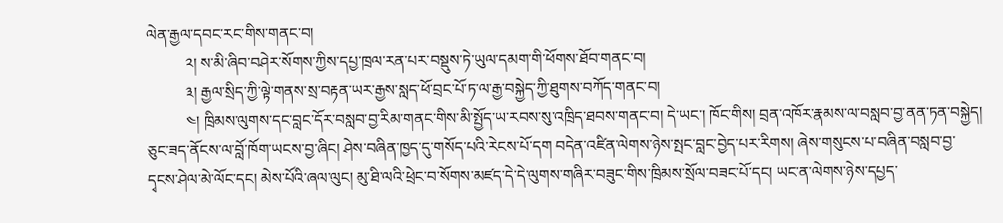ལེན་རྒྱལ་དབང་རང་གིས་གནང་བ།
          ༢། ས་མི་ཞིབ་བཤེར་སོགས་ཀྱིས་དཔྱ་ཁྲལ་རན་པར་བསྡུས་ཏེ་ཡུལ་དམག་གི་ཕོགས་ཐོབ་གནང་བ།
          ༣། རྒྱལ་སྲིད་ཀྱི་ལྟེ་གནས་སྲ་བརྟན་ཡར་རྒྱས་སླད་ཕོ་བྲང་པོ་ཏ་ལ་རྒྱ་བསྐྱེད་ཀྱི་ཐུགས་བཀོད་གནང་བ།
          ༤། ཁྲིམས་ལུགས་དང་བླང་དོར་བསླབ་བྱ་རིམ་གནང་གིས་མི་སྤྱོད་ཡ་རབས་སུ་འཁྲིད་ཐབས་གནང་བ། དེ་ཡང་། ཁོང་གིས། བྲན་འཁོར་རྣམས་ལ་བསླབ་བྱ་ནན་ཏན་བསྐྱེད། ཅུང་ཟད་ནོངས་ལ་བློ་ཁོག་ཡངས་བྱ་ཞིང། ཤེས་བཞིན་ཁྱད་དུ་གསོད་པའི་རེངས་པོ་དག བདེན་འཛིན་ལེགས་ཉེས་སྤང་བླང་བྱེད་པར་རིགས། ཞེས་གསུངས་པ་བཞིན་བསླབ་བྱ་དྭངས་ཤེལ་མེ་ལོང་དང། མེས་པོའི་ཞལ་ལུང། མུ་ཐི་ལའི་ཕྲེང་བ་སོགས་མཛད་དེ་དེ་ལུགས་གཞིར་བཟུང་གིས་ཁྲིམས་སྲོལ་བཟང་པོ་དང། ཡང་ན་ལེགས་ཉེས་དཔྱད་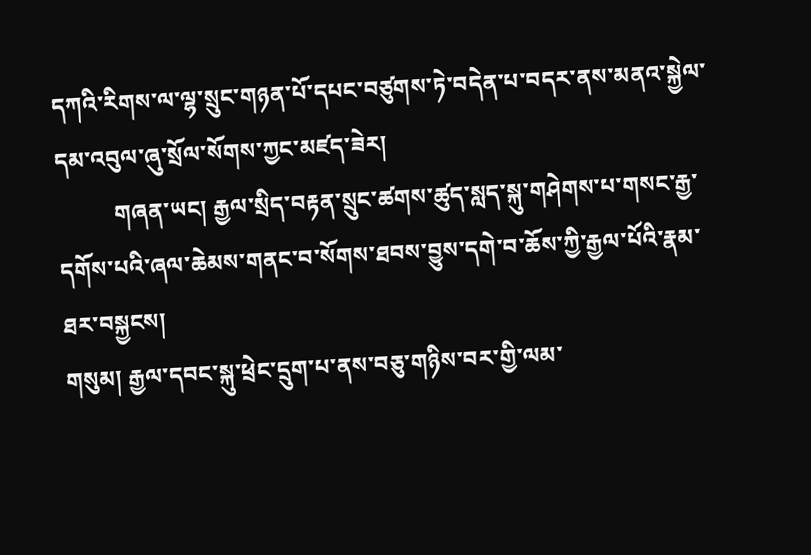དཀའི་རིགས་ལ་ལྷ་སྲུང་གཉན་པོ་དཔང་བཙུགས་ཏེ་བདེན་པ་བདར་ནས་མནའ་སྐྱེལ་དམ་འབུལ་ཞུ་སྲོལ་སོགས་ཀྱང་མཛད་ཟེར།
          གཞན་ཡང། རྒྱལ་སྲིད་བརྟན་སྲུང་ཚགས་ཚུད་སླད་སྐུ་གཤེགས་པ་གསང་རྒྱ་དགོས་པའི་ཞལ་ཆེམས་གནང་བ་སོགས་ཐབས་བྱུས་དགེ་བ་ཆོས་ཀྱི་རྒྱལ་པོའི་རྣམ་ཐར་བསྐྱངས།
གསུམ། རྒྱལ་དབང་སྐུ་ཕྲེང་དྲུག་པ་ནས་བཅུ་གཉིས་བར་གྱི་ལམ་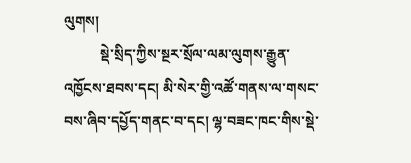ལུགས།
          སྡེ་སྲིད་ཀྱིས་སྔར་སྲོལ་ལམ་ལུགས་རྒྱུན་འཁྱོངས་ཐབས་དང། མི་སེར་གྱི་འཚོ་གནས་ལ་གསང་བས་ཞིབ་དཔྱོད་གནང་བ་དང། ལྷ་བཟང་ཁང་གིས་སྡེ་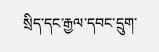སྲིད་དང་རྒྱལ་དབང་དྲུག་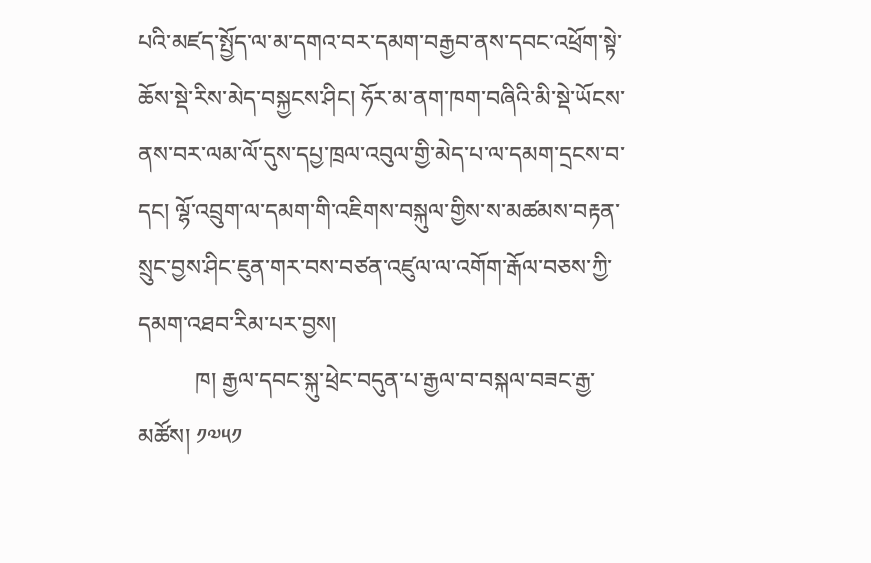པའི་མཛད་སྤྱོད་ལ་མ་དགའ་བར་དམག་བརྒྱབ་ནས་དབང་འཕྲོག་སྟེ་ཆོས་སྡེ་རིས་མེད་བསྐྱངས་ཤིང། ཧོར་མ་ནག་ཁག་བཞིའི་མི་སྡེ་ཡོངས་ནས་བར་ལམ་ལོ་དུས་དཔྱ་ཁྲལ་འབུལ་གྱི་མེད་པ་ལ་དམག་དྲངས་བ་དང། ལྷོ་འབྲུག་ལ་དམག་གི་འཇིགས་བསྐུལ་གྱིས་ས་མཚམས་བརྟན་སྲུང་བྱས་ཤིང་ཇུན་གར་བས་བཙན་འཛུལ་ལ་འགོག་རྒོལ་བཅས་ཀྱི་དམག་འཐབ་རིམ་པར་བྱས།
          ཁ། རྒྱལ་དབང་སྐུ་ཕྲེང་བདུན་པ་རྒྱལ་བ་བསྐལ་བཟང་རྒྱ་མཚོས། ༡༧༥༡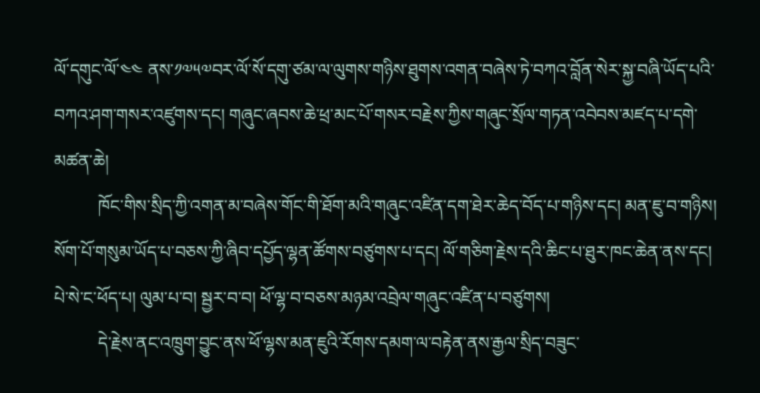ལོ་དགུང་ལོ་༤༤ ནས་༡༧༥༧བར་ལོ་སོ་དགུ་ཙམ་ལ་ལུགས་གཉིས་ཐུགས་འགན་བཞེས་ཏེ་བཀའ་བློན་སེར་སྐྱ་བཞི་ཡོད་པའི་བཀའ་ཤག་གསར་འཛུགས་དང། གཞུང་ཞབས་ཆེ་ཕྲ་མང་པོ་གསར་བརྗེས་ཀྱིས་གཞུང་སྲོལ་གཏན་འབེབས་མཛད་པ་དགེ་མཚན་ཆེ།
          ཁོང་གིས་སྲིད་ཀྱི་འགན་མ་བཞེས་གོང་གི་ཐོག་མའི་གཞུང་འཛིན་དག་ཐེར་ཆེད་བོད་པ་གཉིས་དང། མན་ཇུ་བ་གཉིས། སོག་པོ་གསུམ་ཡོད་པ་བཅས་ཀྱི་ཞིབ་དཔྱོད་ལྷན་ཚོགས་བཙུགས་པ་དང། ལོ་གཅིག་རྗེས་དའི་ཆིང་པ་ཐུར་ཁང་ཆེན་ནས་དང། པེ་སེ་ང་ཕོད་པ། ལུམ་པ་བ། སྦྱར་བ་བ། ཕོ་ལྷ་བ་བཅས་མཉམ་འབྲེལ་གཞུང་འཛིན་པ་བཙུགས།
          དེ་རྗེས་ནང་འཁྲུག་བྱུང་ནས་ཕོ་ལྷས་མན་ཇུའི་རོགས་དམག་ལ་བརྟེན་ནས་རྒྱལ་སྲིད་བཟུང་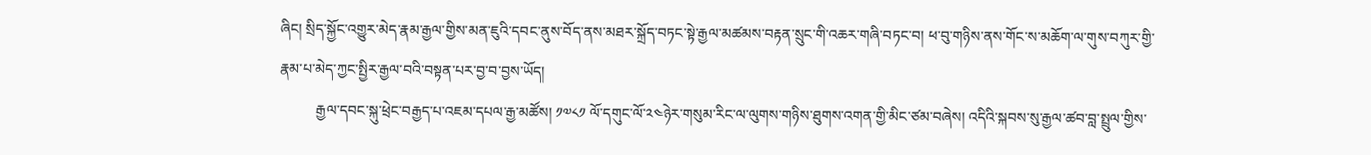ཞིང། སྲིད་སྐྱོང་འགྱུར་མེད་རྣམ་རྒྱལ་གྱིས་མན་ཇུའི་དབང་ནུས་བོད་ནས་མཐར་སྐྲོད་བཏང་སྟེ་རྒྱལ་མཚམས་བརྟན་སྲུང་གི་འཆར་གཞི་བཏང་བ། ཕ་བུ་གཉིས་ནས་གོང་ས་མཆོག་ལ་གུས་བཀུར་གྱི་རྣམ་པ་མེད་ཀྱང་སྤྱིར་རྒྱལ་བའི་བསྟན་པར་བྱ་བ་བྱས་ཡོད།
          རྒྱལ་དབང་སྐུ་ཕྲེང་བརྒྱད་པ་འཇམ་དཔལ་རྒྱ་མཚོས། ༡༧༨༡ ལོ་དགུང་ལོ་༢༤ཉེར་གསུམ་རིང་ལ་ལུགས་གཉིས་ཐུགས་འགན་གྱི་མིང་ཙམ་བཞེས། འདིའི་སྐབས་སུ་རྒྱལ་ཚབ་བླ་སྤྲུལ་གྱིས་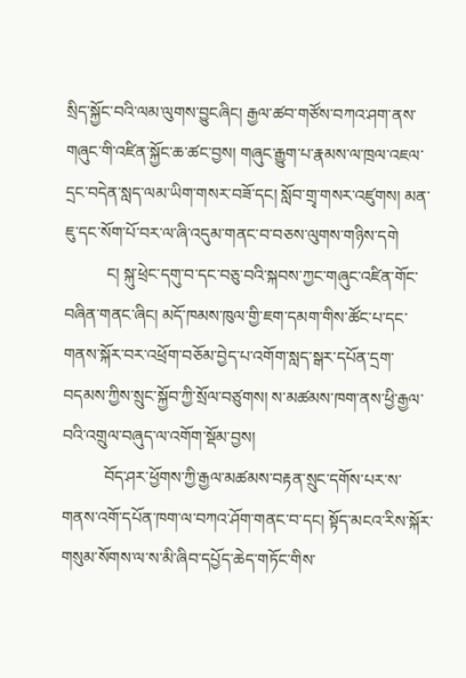སྲིད་སྐྱོང་བའི་ལམ་ལུགས་བྱུངཞིང། རྒྱལ་ཚབ་གཙོས་བཀའ་ཤག་ནས་གཞུང་གི་འཛིན་སྐྱོང་ཆ་ཚང་བྱས། གཞུང་རྒྱུག་པ་རྣམས་ལ་ཁྲལ་འཇལ་དྲང་བདེན་སླད་ལམ་ཡིག་གསར་བཟོ་དང། སློབ་གྲྭ་གསར་འཛུགས། མན་ཇུ་དང་སོག་པོ་བར་ལ་ཞི་འདུམ་གནང་བ་བཅས་ལུགས་གཉིས་དགེ
          ང། སྐུ་ཕྲེང་དགུ་བ་དང་བཅུ་བའི་སྐབས་ཀྱང་གཞུང་འཛིན་གོང་བཞིན་གནང་ཞིང། མདོ་ཁམས་ཁུལ་གྱི་ཇག་དམག་གིས་ཚོང་པ་དང་གནས་སྐོར་བར་འཕྲོག་བཅོམ་བྱེད་པ་འགོག་སླད་སྒར་དཔོན་དྲག་བདམས་ཀྱིས་སྲུང་སྐྱོབ་ཀྱི་སྲོལ་བཙུགས། ས་མཚམས་ཁག་ནས་ཕྱི་རྒྱལ་བའི་འགྲུལ་བཞུད་ལ་འགོག་སྡོམ་བྱས།
          བོད་ཤར་ཕྱོགས་ཀྱི་རྒྱལ་མཚམས་བརྟན་སྲུང་དགོས་པར་ས་གནས་འགོ་དཔོན་ཁག་ལ་བཀའ་ཤོག་གནང་བ་དང། སྟོད་མངའ་རིས་སྐོར་གསུམ་སོགས་ལ་ས་མི་ཞིབ་དཔྱོད་ཆེད་གཏོང་གིས་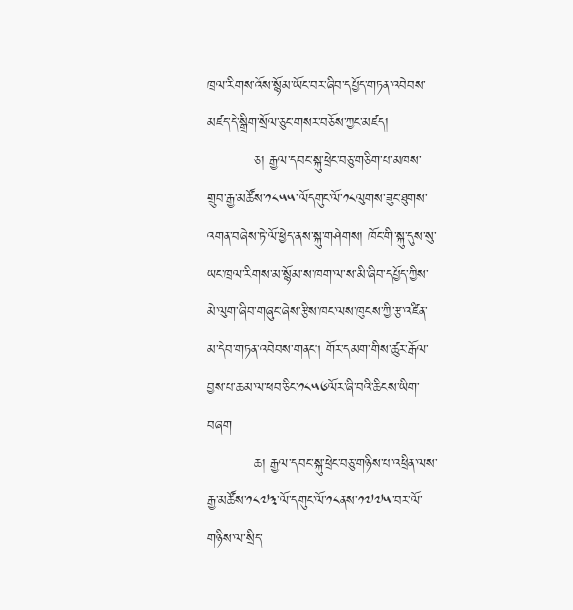ཁྲལ་རིགས་འོས་སྙོམ་ཡོང་བར་ཞིབ་དཔྱོད་གཏན་འབེབས་མཛད་དེ་སྒྲིག་སྲོལ་ཅུང་གསར་བཅོས་ཀྱང་མཛད།
          ཅ། རྒྱལ་དབང་སྐུ་ཕྲེང་བཅུ་གཅིག་པ་མཁས་གྲུབ་རྒྱ་མཚོས་༡༨༥༥་ལོདགུང་ལོ་༡༨ལུགས་ཟུང་ཐུགས་འགན་བཞེས་ཏེ་ལོ་ཕྱེད་ནས་སྐུ་གཤེགས། ཁོང་གི་སྐུ་དུས་སུ་ཡང་ཁྲལ་རིགས་མ་སྙོམ་ས་ཁག་ལ་ས་མི་ཞིབ་དཔྱོད་ཀྱིས་མེ་ལུག་ཞིབ་གཞུང་ཞེས་རྩིས་ཁང་ལས་ཁུངས་ཀྱི་རྩ་འཛིན་མ་དེབ་གཏན་འབེབས་གནང། གོར་དམག་གིས་ཚུར་རྒོལ་བྱས་པ་ཆམ་ལ་ཕབ་ཅིང་༡༨༥༦ལོར་ཞི་བའི་ཆིངས་ཡིག་བཞག
          ཆ། རྒྱལ་དབང་སྐུ་ཕྲེང་བཅུ་གཉིས་པ་འཕྲིན་ལས་རྒྱ་མཚོས་༡༨༧༣་ལོ་དགུང་ལོ་༡༨ནས་༡༧༧༥་བར་ལོ་གཉིས་ལ་སྲིད་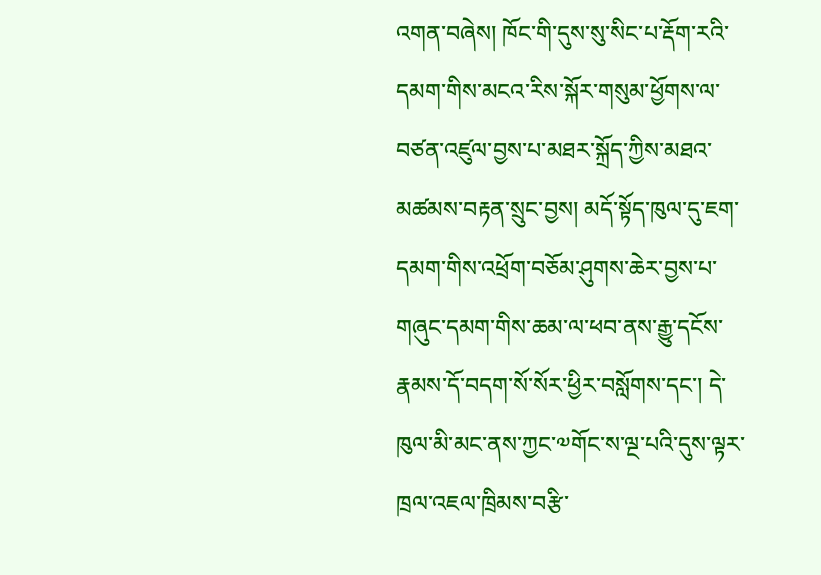འགན་བཞེས། ཁོང་གི་དུས་སུ་སིང་པ་རྡོག་རའི་དམག་གིས་མངའ་རིས་སྐོར་གསུམ་ཕྱོགས་ལ་བཙན་འཛུལ་བྱས་པ་མཐར་སྐྲོད་ཀྱིས་མཐའ་མཚམས་བརྟན་སྲུང་བྱས། མདོ་སྟོད་ཁུལ་དུ་ཇག་དམག་གིས་འཕྲོག་བཅོམ་ཤུགས་ཆེར་བྱས་པ་གཞུང་དམག་གིས་ཆམ་ལ་ཕབ་ནས་རྒྱུ་དངོས་རྣམས་དོ་བདག་སོ་སོར་ཕྱིར་བསློགས་དང་། དེ་ཁུལ་མི་མང་ནས་ཀྱང་༧གོང་ས་ལྔ་པའི་དུས་ལྟར་ཁྲལ་འཇལ་ཁྲིམས་བརྩི་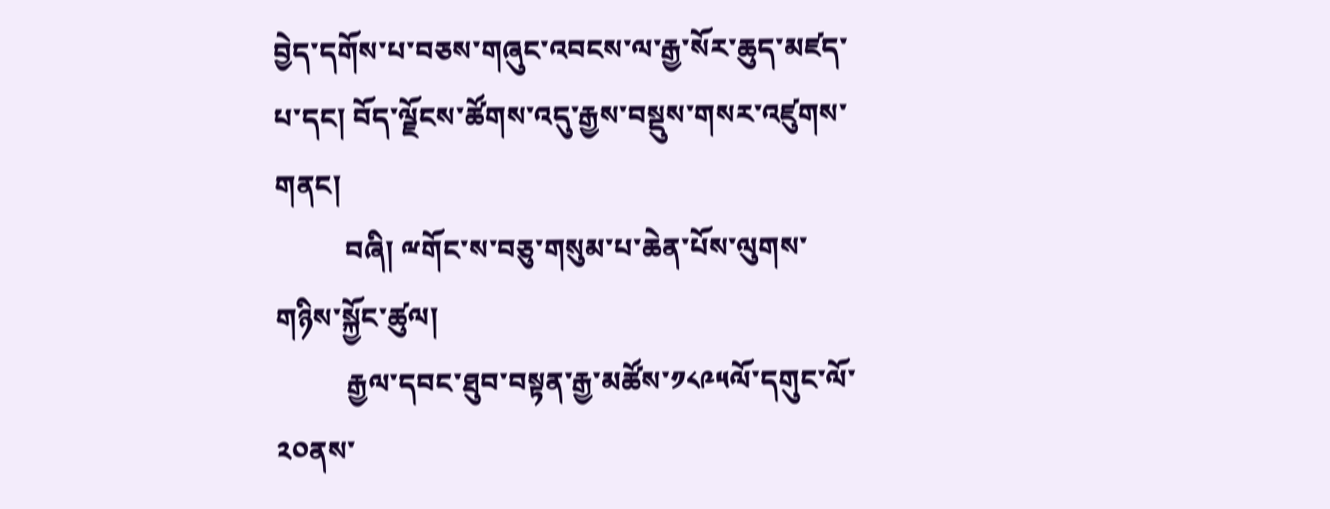བྱེད་དགོས་པ་བཅས་གཞུང་འབངས་ལ་རྒྱ་སོར་ཆུད་མཛད་པ་དང། བོད་ལྗོངས་ཚོགས་འདུ་རྒྱས་བསྡུས་གསར་འཛུགས་གནང།
          བཞི། ྋགོང་ས་བཅུ་གསུམ་པ་ཆེན་པོས་ལུགས་གཉིས་སྐྱོང་ཚུལ།
          རྒྱལ་དབང་ཐུབ་བསྟན་རྒྱ་མཚོས་༡༨༩༥ལོ་དགུང་ལོ་༢༠ནས་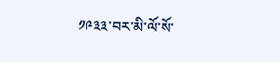༡༩༣༣་བར་མི་ལོ་སོ་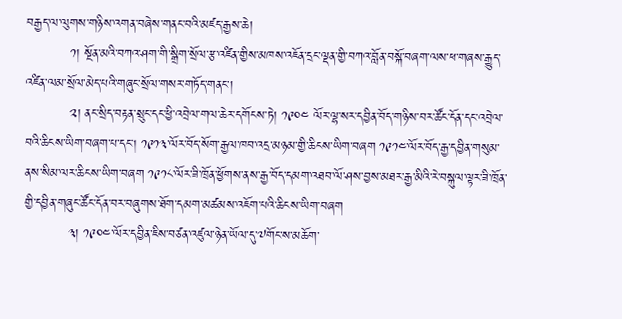བརྒྱད་ལ་ལུགས་གཉིས་འགན་བཞེས་གནང་བའི་མཛད་རྒྱས་ཆེ།
          ༡། སྔོན་མའི་བཀའ་ཤག་གི་སྒྲིག་སྲོལ་རྩ་འཛིན་གྱིས་མཁས་འཇོན་དྲང་ལྡན་གྱི་བཀའ་བློན་བསྐོ་བཞག་ལས་ཕ་གཞས་རྒྱུད་འཛིན་ལམ་སྲོལ་མེད་པའི་གཞུང་སྲོལ་གསར་གཏོད་གནང་།
          ༢། ནང་སྲིད་བརྟན་སྲུང་དང་ཕྱི་འབྲེལ་གལ་ཆེར་དགོངས་ཏེ། ༡༩༠༤ ལོར་ལྷ་སར་དབྱིན་བོད་གཉིས་བར་ཚོང་དོན་དང་འབྲེལ་བའི་ཆིངས་ཡིག་བཞག་པ་དང། ༡༩༡༣་ལོར་བོད་སོག་རྒྱལ་ཁབ་འདྲ་མཉམ་གྱི་ཆིངས་ཡིག་བཞག ༡༩༡༤་ལོར་བོད་རྒྱ་དབྱིན་གསུམ་ནས་སིམ་ལར་ཆིངས་ཡིག་བཞག ༡༩༡༨་ལོར་ཟི་ཁྲོན་ཕྱོགས་ནས་རྒྱ་བོད་དམག་འཐབ་ལོ་ཤས་བྱས་མཐར་རྒྱ་མིའི་རེ་བསྐུལ་ལྟར་ཟི་ཁྲོན་གྱི་དབྱིན་གཞུང་ཚོང་དོན་བར་བཞུགས་ཐོག་དམག་མཚམས་འཇོག་པའི་ཆིངས་ཡིག་བཞག
          ༣། ༡༩༠༤་ལོར་དབྱིན་ཇིས་བཙན་འཛུལ་ཉེན་ཡོལ་དུ་༧གོང་ས་མཆོག་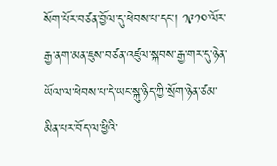སོག་པོར་བཙན་བྱོལ་དུ་ཕེབས་པ་དང་། ༡༩༡༠་ལོར་རྒྱ་ནག་མན་ཇུས་བཙན་འཛུལ་སྐབས་རྒྱ་གར་དུ་ཉེན་ཡོལ་ལ་ཕེབས་པ་དེ་ཡང་སྐུ་ཉིད་ཀྱི་སྲོག་ཉེན་ཙམ་མིན་པར་བོད་ལ་ཕྱིའི་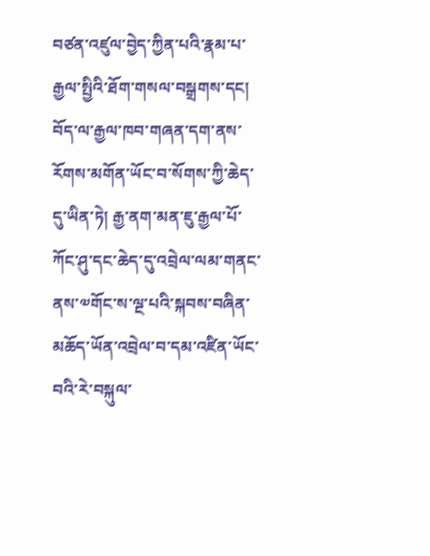བཙན་འཛུལ་བྱེད་ཀྱིན་པའི་རྣམ་པ་རྒྱལ་སྤྱིའི་ཐོག་གསལ་བསྒྲགས་དང། བོད་ལ་རྒྱལ་ཁབ་གཞན་དག་ནས་རོགས་མགོན་ཡོང་བ་སོགས་ཀྱི་ཆེད་དུ་ཡིན་ཏེ། རྒྱ་ནག་མན་ཇུ་རྒྱལ་པོ་ཀོང་ཤུ་དང་ཆེད་དུ་འབྲེལ་ལམ་གནང་ནས་༧གོང་ས་ལྔ་པའི་སྐབས་བཞིན་མཆོད་ཡོན་འབྲེལ་བ་དམ་འཛིན་ཡོང་བའི་རེ་བསྐུལ་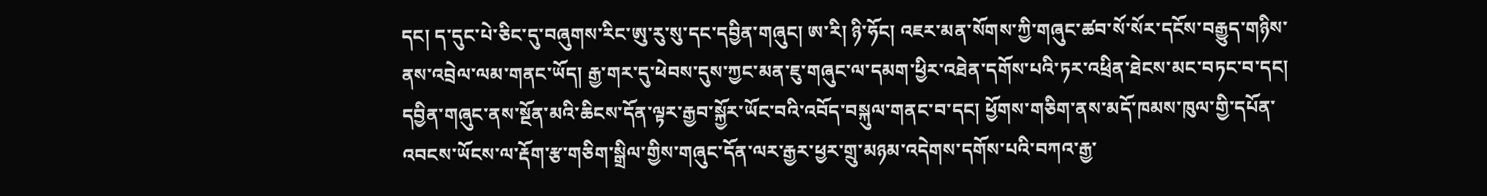དང། ད་དུང་པེ་ཅིང་དུ་བཞུགས་རིང་ཨུ་རུ་སུ་དང་དབྱིན་གཞུང། ཨ་རི། ཉི་ཧོང། འཇར་མན་སོགས་ཀྱི་གཞུང་ཚབ་སོ་སོར་དངོས་བརྒྱུད་གཉིས་ནས་འབྲེལ་ལམ་གནང་ཡོད། རྒྱ་གར་དུ་ཕེབས་དུས་ཀྱང་མན་ཇུ་གཞུང་ལ་དམག་ཕྱིར་འཐེན་དགོས་པའི་ཏར་འཕྲིན་ཐེངས་མང་བཏང་བ་དང། དབྱིན་གཞུང་ནས་སྔོན་མའི་ཆིངས་དོན་ལྟར་རྒྱབ་སྐྱོར་ཡོང་བའི་འབོད་བསྐུལ་གནང་བ་དང། ཕྱོགས་གཅིག་ནས་མདོ་ཁམས་ཁུལ་གྱི་དཔོན་འབངས་ཡོངས་ལ་རྡོག་རྩ་གཅིག་སྒྲིལ་གྱིས་གཞུང་དོན་ལར་རྒྱར་ཕྱར་གྲུ་མཉམ་འདེགས་དགོས་པའི་བཀའ་རྒྱ་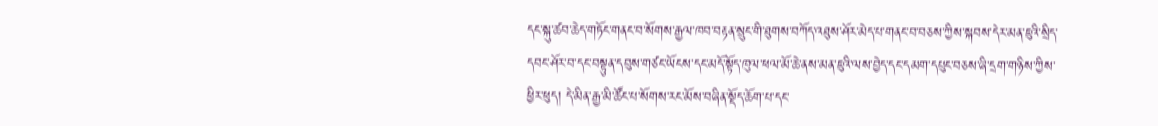དང་སྐུ་ཚབ་ཆེད་གཏོང་གནང་བ་སོགས་རྒྱལ་ཁབ་བརྟན་སྲུང་གི་ཐུགས་བཀོད་འཐུས་ཤོར་མེད་པ་གནང་བ་བཅས་ཀྱིས་སྐབས་དེར་མན་ཇུའི་སྲིད་དབང་ཤོར་བ་དང་བསྟུན་དབུས་གཙང་ཡོངས་དང་མདོ་སྟོད་ཁུལ་ཕལ་མོ་ཆེ་ནས་མན་ཇུའི་ལས་བྱེད་དང་དམག་དཔུང་བཅས་ཞི་དྲག་གཉིས་ཀྱིས་ཕྱིར་ཕུད། དེ་མིན་རྒྱ་མི་ཚོང་པ་སོགས་རང་མོས་བཞིན་སྡོད་ཆོག་པ་དང་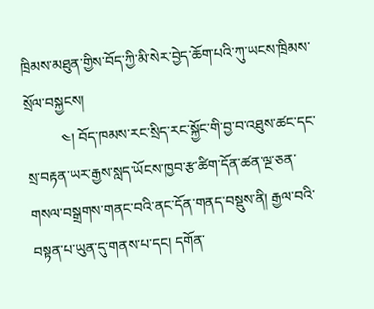ཁྲིམས་མཐུན་གྱིས་བོད་ཀྱི་མི་སེར་བྱེད་ཆོག་པའི་ཀུ་ཡངས་ཁྲིམས་སྲོལ་བསྐྱངས།
          ༤། བོད་ཁམས་རང་སྲིད་རང་སྐྱོང་གི་བྱ་བ་འཐུས་ཚང་དང་སྲ་བརྟན་ཡར་རྒྱས་སླད་ཡོངས་ཁྱབ་རྩ་ཚིག་དོན་ཚན་ལྔ་ཅན་གསལ་བསྒྲགས་གནང་བའི་ནང་དོན་གནད་བསྡུས་ནི། རྒྱལ་བའི་བསྟན་པ་ཡུན་དུ་གནས་པ་དང། དགོན་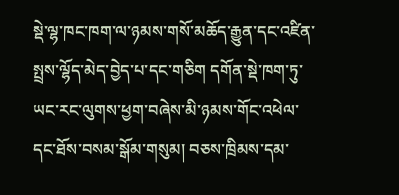སྡེ་ལྷ་ཁང་ཁག་ལ་ཉམས་གསོ་མཆོད་རྒྱུན་དང་འཛིན་སྤྲས་ལྷོད་མེད་བྱེད་པ་དང་གཅིག དགོན་སྡེ་ཁག་ཏུ་ཡང་རང་ལུགས་ཕྱག་བཞེས་མི་ཉམས་གོང་འཕེལ་དང་ཐོས་བསམ་སྒོམ་གསུམ། བཅས་ཁྲིམས་དམ་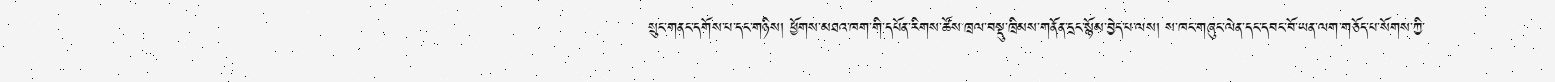སྲུང་གནང་དགོས་པ་དང་གཉིས། ཕྱོགས་མཐའ་ཁག་གི་དཔོན་རིགས་ཚོས་ཁྲལ་བསྡུ་ཁྲིམས་གནོན་དྲང་སྙོམ་བྱེད་པ་ལས། ས་ཁང་གཞུང་ལེན་དང་དབང་བོ་ཡན་ལག་གཅོད་པ་སོགས་ཀྱི་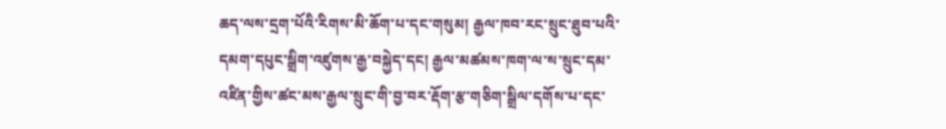ཆད་ལས་དྲག་པོའི་རིགས་མི་ཆོག་པ་དང་གསུམ། རྒྱལ་ཁབ་རང་སྲུང་ཐུབ་པའི་དམག་དཔུང་སྒྲིག་འཛུགས་རྒྱ་བསྐྱེད་དང། རྒྱལ་མཚམས་ཁག་ལ་ས་སྲུང་དམ་འཛིན་གྱིས་ཚང་མས་རྒྱལ་སྲུང་གི་བྱ་བར་རྡོག་རྩ་གཅིག་སྒྲིལ་དགོས་པ་དང་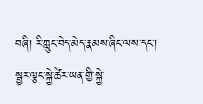བཞི། རི་ཀླུང་བེད་མེད་རྣམས་ཞིང་ལས་དང་། སྦྱར་ལྕང་སྐྱེ་ཚེར་ཡན་གྱི་སྐྱེ་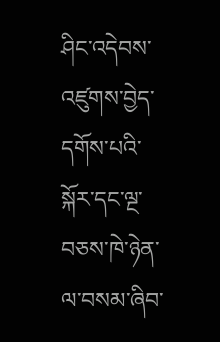ཤིང་འདེབས་འཛུགས་བྱེད་དགོས་པའི་སྐོར་དང་ལྔ་བཅས་ཁེ་ཉེན་ལ་བསམ་ཞིབ་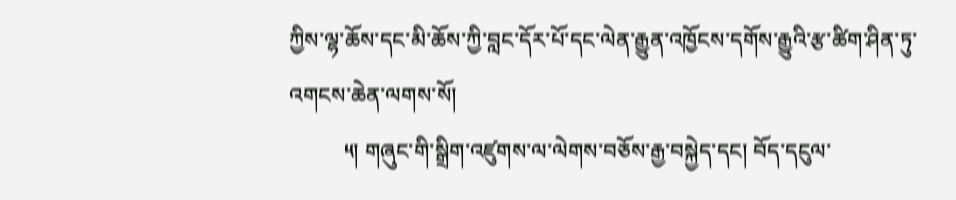ཀྱིས་ལྷ་ཆོས་དང་མི་ཆོས་ཀྱི་བླང་དོར་པོ་དང་ལེན་རྒྱུན་འཁྱོངས་དགོས་རྒྱུའི་རྩ་ཚིག་ཤིན་ཏུ་འགངས་ཆེན་ལགས་སོ།
          ༥། གཞུང་གི་སྒྲིག་འཛུགས་ལ་ལེགས་བཅོས་རྒྱ་བསྐྱེད་དང། བོད་དངུལ་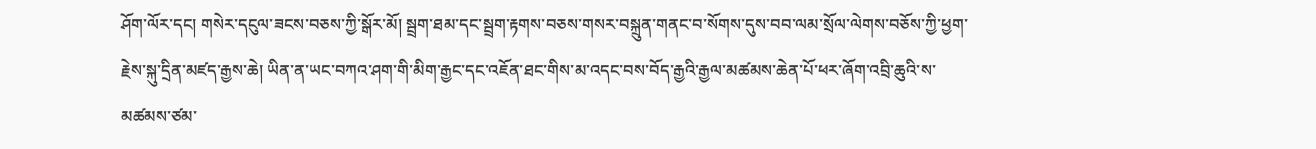ཤོག་ལོར་དང། གསེར་དངུལ་ཟངས་བཅས་ཀྱི་སྒོར་མོ། སྦྲག་ཐམ་དང་སྦྲག་རྟགས་བཅས་གསར་བསྐྲུན་གནང་བ་སོགས་དུས་བབ་ལམ་སྲོལ་ལེགས་བཅོས་ཀྱི་ཕྱག་རྗེས་སྐུ་དྲིན་མཛད་རྒྱས་ཆེ། ཡིན་ན་ཡང་བཀའ་ཤག་གི་མིག་རྒྱང་དང་འཇོན་ཐང་གིས་མ་འདང་བས་བོད་རྒྱའི་རྒྱལ་མཚམས་ཆེན་པོ་ཕར་ཞོག་འབྲི་ཆུའི་ས་མཚམས་ཙམ་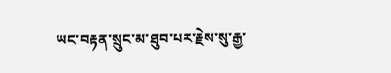ཡང་བརྟན་སྲུང་མ་ཐུབ་པར་རྗེས་སུ་རྒྱ་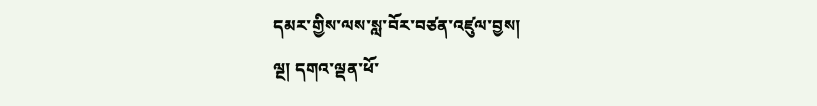དམར་གྱིས་ལས་སླ་བོར་བཙན་འཛུལ་བྱས།
ལྔ། དགའ་ལྡན་ཕོ་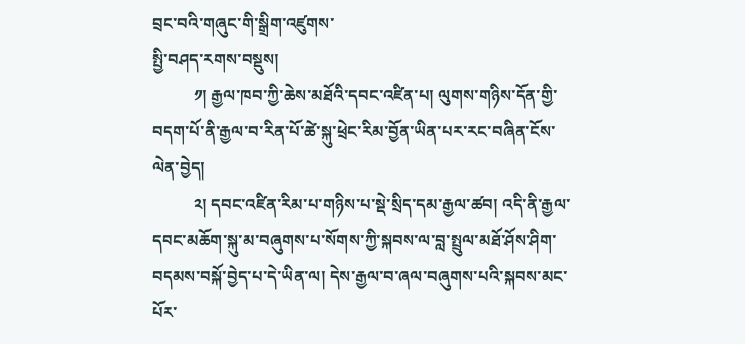བྲང་བའི་གཞུང་གི་སྒྲིག་འཛུགས་
སྤྱི་བཤད་རགས་བསྡུས།
          ༡། རྒྱལ་ཁབ་ཀྱི་ཆེས་མཐོའི་དབང་འཛིན་པ། ལུགས་གཉིས་དོན་གྱི་བདག་པོ་ནི་རྒྱལ་བ་རིན་པོ་ཚེ་སྐུ་ཕྲེང་རིམ་བྱོན་ཡིན་པར་རང་བཞིན་ངོས་ལེན་བྱེད།
          ༢། དབང་འཛིན་རིམ་པ་གཉིས་པ་སྡེ་སྲིད་དམ་རྒྱལ་ཚབ། འདི་ནི་རྒྱལ་དབང་མཆོག་སྐུ་མ་བཞུགས་པ་སོགས་ཀྱི་སྐབས་ལ་བླ་སྤྲུལ་མཐོ་ཤོས་ཤིག་བདམས་བསྐོ་བྱེད་པ་དེ་ཡིན་ལ། དེས་རྒྱལ་བ་ཞལ་བཞུགས་པའི་སྐབས་མང་པོར་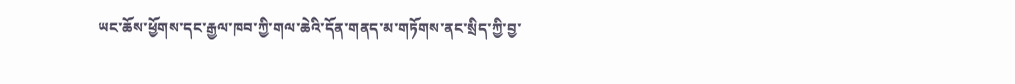ཡང་ཆོས་ཕྱོགས་དང་རྒྱལ་ཁབ་ཀྱི་གལ་ཆེའི་དོན་གནད་མ་གཏོགས་ནང་སྲིད་ཀྱི་བྱ་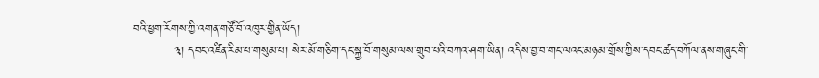བའི་ཕྱག་རོགས་ཀྱི་འགན་གཙོ་བོ་འཁུར་གྱིན་ཡོད།
          ༣། དབང་འཛིན་རིམ་པ་གསུམ་པ། སེར་མོ་གཅིག་དང་སྐྱ་བོ་གསུམ་ལས་གྲུབ་པའི་བཀའ་ཤག་ཡིན། འདིས་བྱ་བ་གང་ལའང་མཉམ་གྲོས་ཀྱིས་དབང་ཚད་བཀོལ་ནས་གཞུང་གི་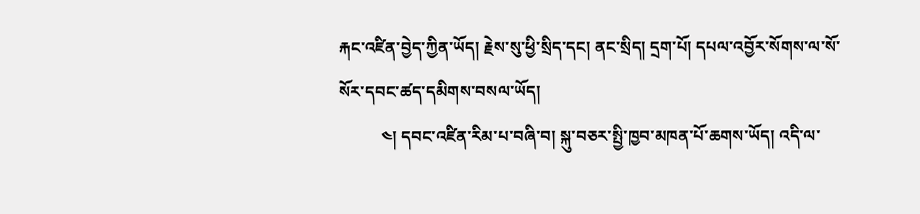རྐང་འཛིན་བྱེད་ཀྱིན་ཡོད། རྗེས་སུ་ཕྱི་སྲིད་དང། ནང་སྲིད། དྲག་པོ། དཔལ་འབྱོར་སོགས་ལ་སོ་སོར་དབང་ཚད་དམིགས་བསལ་ཡོད།
          ༤། དབང་འཛིན་རིམ་པ་བཞི་བ། སྐུ་བཅར་སྤྱི་ཁྱབ་མཁན་པོ་ཆགས་ཡོད། འདི་ལ་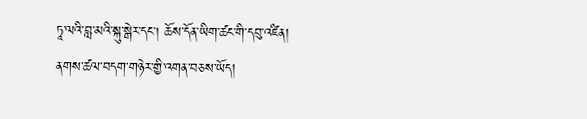ཏཱ་ལའི་བླ་མའི་སྐུ་སྒེར་དང། ཆོས་དོན་ཡིག་ཚང་གི་དབུ་འཛིན། ནགས་ཚལ་བདག་གཉེར་གྱི་འགན་བཅས་ཡོད།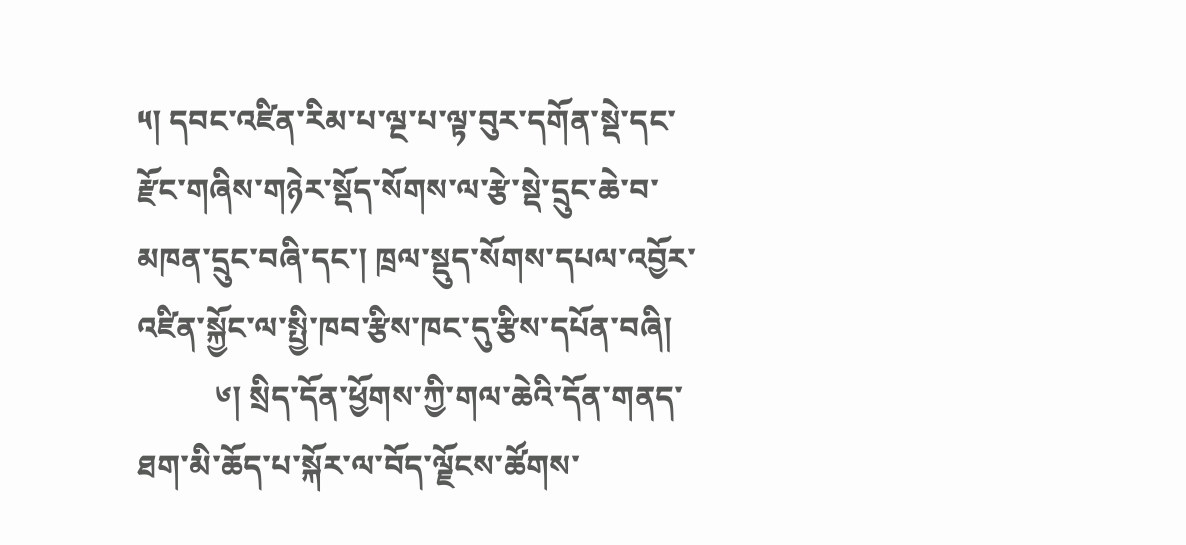༥། དབང་འཛིན་རིམ་པ་ལྔ་པ་ལྟ་བུར་དགོན་སྡེ་དང་རྫོང་གཞིས་གཉེར་སྡོད་སོགས་ལ་རྩེ་སྡེ་དྲུང་ཆེ་བ་མཁན་དྲུང་བཞི་དང་། ཁྲལ་སྡུད་སོགས་དཔལ་འབྱོར་འཛིན་སྐྱོང་ལ་སྤྱི་ཁབ་རྩིས་ཁང་དུ་རྩིས་དཔོན་བཞི།
          ༦། སྲིད་དོན་ཕྱོགས་ཀྱི་གལ་ཆེའི་དོན་གནད་ཐག་མི་ཆོད་པ་སྐོར་ལ་བོད་ལྗོངས་ཚོགས་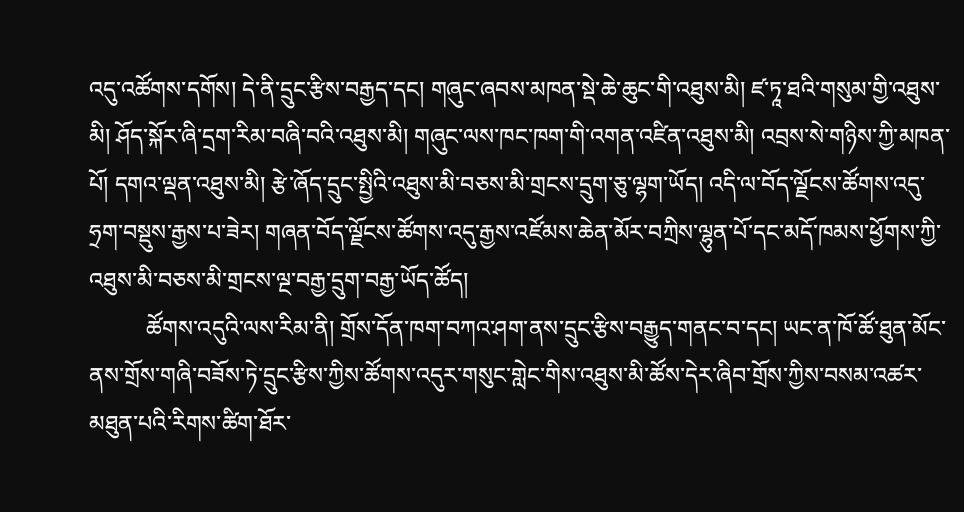འདུ་འཚོགས་དགོས། དེ་ནི་དྲུང་རྩིས་བརྒྱད་དང། གཞུང་ཞབས་མཁན་སྡེ་ཆེ་ཆུང་གི་འཐུས་མི། ཛ་ཏཱ་ཐའི་གསུམ་གྱི་འཐུས་མི། ཤོད་སྐོར་ཞི་དྲག་རིམ་བཞི་བའི་འཐུས་མི། གཞུང་ལས་ཁང་ཁག་གི་འགན་འཛིན་འཐུས་མི། འབྲས་སེ་གཉིས་ཀྱི་མཁན་པོ། དགའ་ལྡན་འཐུས་མི། རྩེ་ཞོད་དྲུང་སྤྱིའི་འཐུས་མི་བཅས་མི་གྲངས་དྲུག་ཅུ་ལྷག་ཡོད། འདི་ལ་བོད་ལྗོངས་ཚོགས་འདུ་ཧྲག་བསྡུས་རྒྱས་པ་ཟེར། གཞན་བོད་ལྗོངས་ཚོགས་འདུ་རྒྱས་འཛོམས་ཆེན་མོར་བཀྲིས་ལྷུན་པོ་དང་མདོ་ཁམས་ཕྱོགས་ཀྱི་འཐུས་མི་བཅས་མི་གྲངས་ལྔ་བརྒྱ་དྲུག་བརྒྱ་ཡོད་ཚོད།
          ཚོགས་འདུའི་ལས་རིམ་ནི། གྲོས་དོན་ཁག་བཀའ་ཤག་ནས་དྲུང་རྩིས་བརྒྱུད་གནང་བ་དང། ཡང་ན་ཁོ་ཚོ་ཐུན་མོང་ནས་གྲོས་གཞི་བཟོས་ཏེ་དྲུང་རྩིས་ཀྱིས་ཚོགས་འདུར་གསུང་གླེང་གིས་འཐུས་མི་ཚོས་དེར་ཞིབ་གྲོས་ཀྱིས་བསམ་འཚར་མཐུན་པའི་རིགས་ཚིག་ཐོར་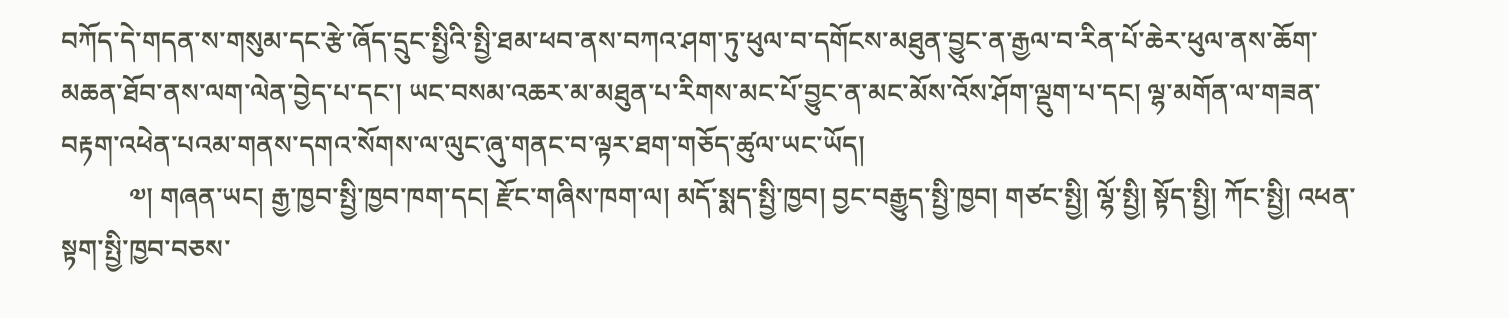བཀོད་དེ་གདན་ས་གསུམ་དང་རྩེ་ཞོད་དྲུང་སྤྱིའི་སྤྱི་ཐམ་ཕབ་ནས་བཀའ་ཤག་ཏུ་ཕུལ་བ་དགོངས་མཐུན་བྱུང་ན་རྒྱལ་བ་རིན་པོ་ཆེར་ཕུལ་ནས་ཆོག་མཆན་ཐོབ་ནས་ལག་ལེན་བྱེད་པ་དང་། ཡང་བསམ་འཆར་མ་མཐུན་པ་རིགས་མང་པོ་བྱུང་ན་མང་མོས་འོས་ཤོག་ལྡུག་པ་དང། ལྷ་མགོན་ལ་གཟན་བརྟག་འཕེན་པའམ་གནས་དགའ་སོགས་ལ་ལུང་ཞུ་གནང་བ་ལྟར་ཐག་གཅོད་ཚུལ་ཡང་ཡོད།
          ༧། གཞན་ཡང། རྒྱ་ཁྱབ་སྤྱི་ཁྱབ་ཁག་དང། རྫོང་གཞིས་ཁག་ལ། མདོ་སྨད་སྤྱི་ཁྱབ། བྱང་བརྒྱུད་སྤྱི་ཁྱབ། གཙང་སྤྱི། ལྷོ་སྤྱི། སྟོད་སྤྱི། ཀོང་སྤྱི། འཕན་སྟག་སྤྱི་ཁྱབ་བཅས་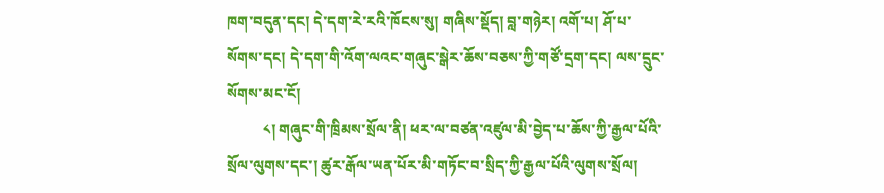ཁག་བདུན་དང། དེ་དག་རེ་རའི་ཁོངས་སུ། གཞིས་སྡོད། བླ་གཉེར། འགོ་པ། ཤོ་པ་སོགས་དང། དེ་དག་གི་འོག་ལའང་གཞུང་སྒེར་ཆོས་བཅས་ཀྱི་གཙོ་དྲག་དང། ལས་དྲུང་སོགས་མང་ངོ།
          ༨། གཞུང་གི་ཁྲིམས་སྲོལ་ནི། ཕར་ལ་བཙན་འཛུལ་མི་བྱེད་པ་ཆོས་ཀྱི་རྒྱལ་པོའི་སྲོལ་ལུགས་དང་། ཚུར་རྒོལ་ཡན་པོར་མི་གཏོང་བ་སྲིད་ཀྱི་རྒྱལ་པོའི་ལུགས་སྲོལ།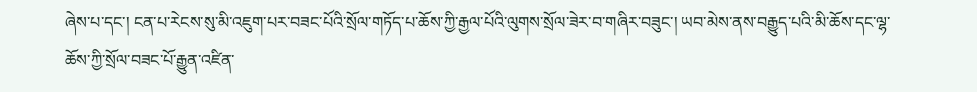ཞེས་པ་དང་། ངན་པ་རེངས་སུ་མི་འཇུག་པར་བཟང་པོའི་སྲོལ་གཏོད་པ་ཆོས་ཀྱི་རྒྱལ་པོའི་ལུགས་སྲོལ་ཟེར་བ་གཞིར་བཟུང་། ཡབ་མེས་ནས་བརྒྱུད་པའི་མི་ཆོས་དང་ལྷ་ཆོས་ཀྱི་སྲོལ་བཟང་པོ་རྒྱུན་འཛིན་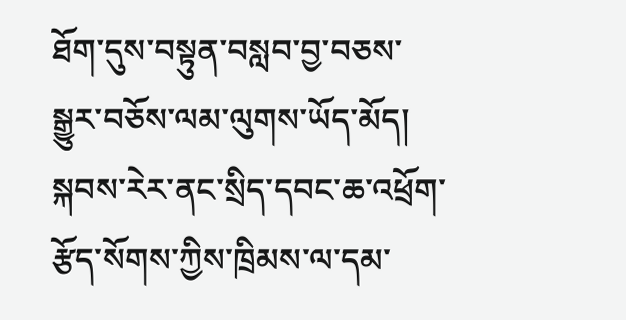ཐོག་དུས་བསྟུན་བསླབ་བྱ་བཅས་སྒྱུར་བཅོས་ལམ་ལུགས་ཡོད་མོད། སྐབས་རེར་ནང་སྲིད་དབང་ཆ་འཕྲོག་རྩོད་སོགས་ཀྱིས་ཁྲིམས་ལ་དམ་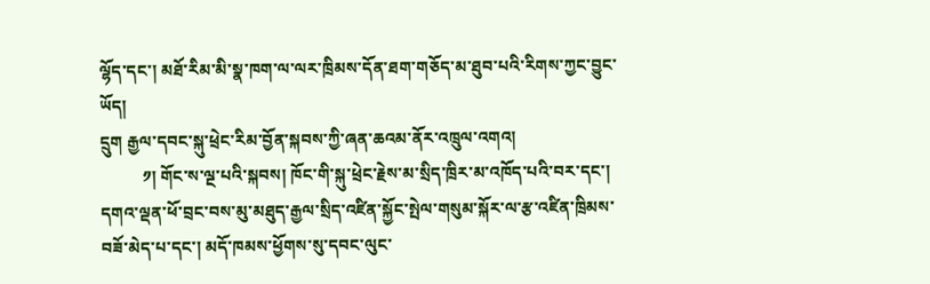ལྷོད་དང་། མཐོ་རིམ་མི་སྣ་ཁག་ལ་ལར་ཁྲིམས་དོན་ཐག་གཅོད་མ་ཐུབ་པའི་རིགས་ཀྱང་བྱུང་ཡོད།
དྲུག རྒྱལ་དབང་སྐུ་ཕྲེང་རིམ་བྱོན་སྐབས་ཀྱི་ཞན་ཆའམ་ནོར་འཁྲུལ་འགའ།
          ༡། གོང་ས་ལྔ་པའི་སྐབས། ཁོང་གི་སྐུ་ཕྲེང་རྗེས་མ་སྲིད་ཁྲིར་མ་འཁོད་པའི་བར་དང་། དགའ་ལྡན་ཕོ་བྲང་བས་མུ་མཐུད་རྒྱལ་སྲིད་འཛིན་སྐྱོང་སྤེལ་གསུམ་སྐོར་ལ་རྩ་འཛིན་ཁྲིམས་བཟོ་མེད་པ་དང་། མདོ་ཁམས་ཕྱོགས་སུ་དབང་ལུང་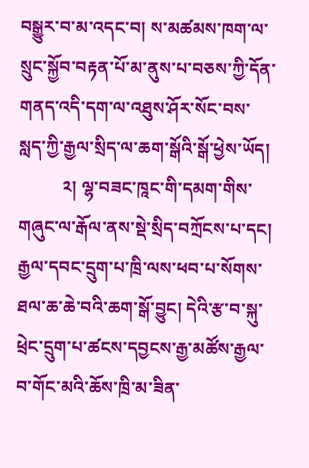བསྒྱུར་བ་མ་འདང་བ། ས་མཚམས་ཁག་ལ་སྲུང་སྐྱོབ་བརྟན་པོ་མ་ནུས་པ་བཅས་ཀྱི་དོན་གནད་འདི་དག་ལ་འཐུས་ཤོར་སོང་བས་སླད་ཀྱི་རྒྱལ་སྲིད་ལ་ཆག་སྒོའི་སྒོ་ཕྱེས་ཡོད།
          ༢། ལྷ་བཟང་ཁཱང་གི་དམག་གིས་གཞུང་ལ་རྒོལ་ནས་སྡེ་སྲིད་བཀྲོངས་པ་དང། རྒྱལ་དབང་དྲུག་པ་ཁྲི་ལས་ཕབ་པ་སོགས་ཐལ་ཆ་ཆེ་བའི་ཆག་སྒོ་བྱུང། དེའི་རྩ་བ་སྐུ་ཕྲེང་དྲུག་པ་ཚངས་དབྱངས་རྒྱ་མཚོས་རྒྱལ་བ་གོང་མའི་ཆོས་ཁྲི་མ་ཟིན་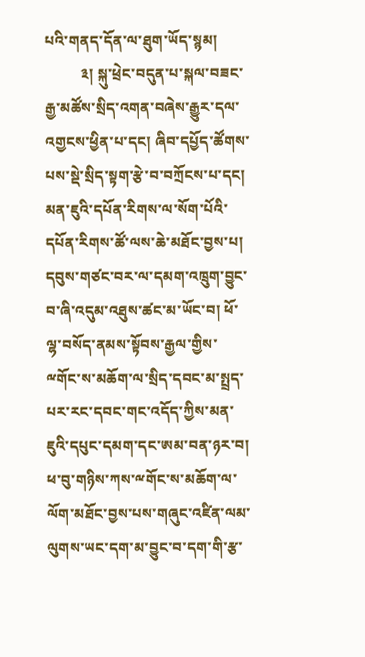པའི་གནད་དོན་ལ་ཐུག་ཡོད་སྙམ།
          ༣། སྐུ་ཕྲེང་བདུན་པ་སྐལ་བཟང་རྒྱ་མཚོས་སྲིད་འགན་བཞེས་རྒྱུར་དལ་འགྱངས་ཕྱིན་པ་དང། ཞིབ་དཔྱོད་ཚོགས་པས་སྡེ་སྲིད་སྟག་རྩེ་བ་བཀྲོངས་པ་དང། མན་ཇུའི་དཔོན་རིགས་ལ་སོག་པོའི་དཔོན་རིགས་ཚོ་ལས་ཆེ་མཐོང་བྱས་པ། དབུས་གཙང་བར་ལ་དམག་འཁྲུག་བྱུང་བ་ཞི་འདུམ་འཐུས་ཚང་མ་ཡོང་བ། ཕོ་ལྷ་བསོད་ནམས་སྟོབས་རྒྱལ་གྱིས་ྋགོང་ས་མཆོག་ལ་སྲིད་དབང་མ་སྤྲད་པར་རང་དབང་གང་འདོད་ཀྱིས་མན་ཇུའི་དཔུང་དམག་དང་ཨམ་བན་ཉར་བ། ཕ་བུ་གཉིས་ཀས་ྋགོང་ས་མཆོག་ལ་ལོག་མཐོང་བྱས་པས་གཞུང་འཛིན་ལམ་ལུགས་ཡང་དག་མ་བྱུང་བ་དག་གི་རྩ་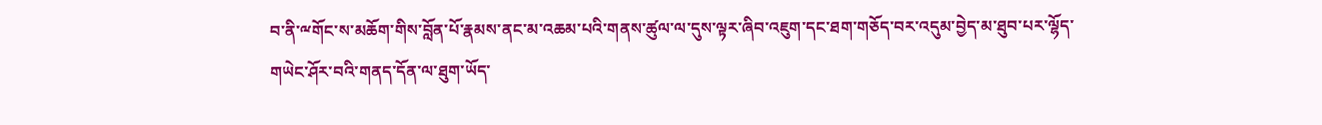བ་ནི་ྋགོང་ས་མཆོག་གིས་བློན་པོ་རྣམས་ནང་མ་འཆམ་པའི་གནས་ཚུལ་ལ་དུས་ལྟར་ཞིབ་འཇུག་དང་ཐག་གཅོད་བར་འདུམ་བྱེད་མ་ཐུབ་པར་ལྷོད་གཡེང་ཤོར་བའི་གནད་དོན་ལ་ཐུག་ཡོད་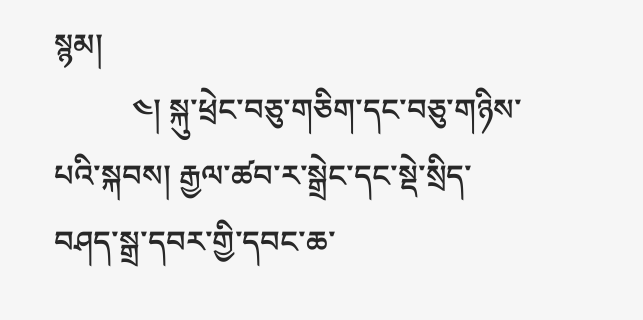སྙམ།
          ༤། སྐུ་ཕྲེང་བཅུ་གཅིག་དང་བཅུ་གཉིས་པའི་སྐབས། རྒྱལ་ཚབ་ར་སྒྲེང་དང་སྡེ་སྲིད་བཤད་སྒྲ་དབར་གྱི་དབང་ཆ་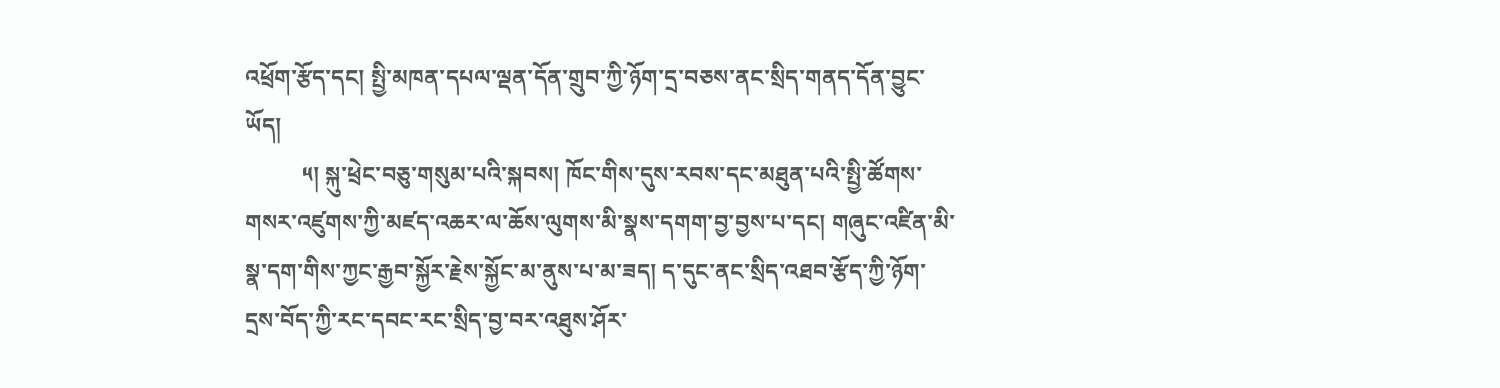འཕྲོག་རྩོད་དང། སྤྱི་མཁན་དཔལ་ལྡན་དོན་གྲུབ་ཀྱི་ཉོག་དྲ་བཅས་ནང་སྲིད་གནད་དོན་བྱུང་ཡོད།
          ༥། སྐུ་ཕྲེང་བཅུ་གསུམ་པའི་སྐབས། ཁོང་གིས་དུས་རབས་དང་མཐུན་པའི་སྤྱི་ཚོགས་གསར་འཛུགས་ཀྱི་མཛད་འཆར་ལ་ཆོས་ལུགས་མི་སྣས་དགག་བྱ་བྱས་པ་དང། གཞུང་འཛིན་མི་སྣ་དག་གིས་ཀྱང་རྒྱབ་སྐྱོར་རྗེས་སྐྱོང་མ་ནུས་པ་མ་ཟད། ད་དུང་ནང་སྲིད་འཐབ་རྩོད་ཀྱི་ཉོག་དྲས་བོད་ཀྱི་རང་དབང་རང་སྲིད་བྱ་བར་འཐུས་ཤོར་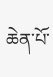ཆེན་པོ་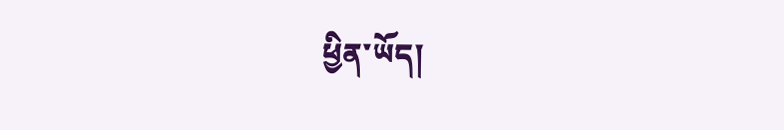ཕྱིན་ཡོད།